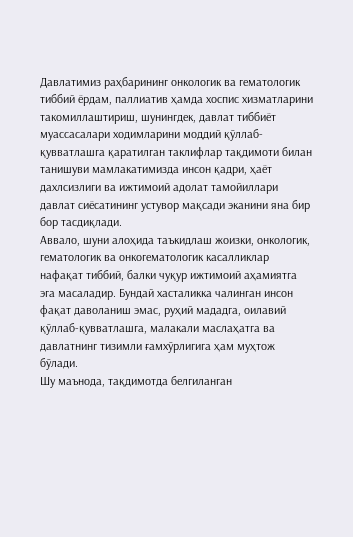Давлатимиз раҳбарининг онкологик ва гематологик тиббий ёрдам, паллиатив ҳамда хоспис хизматларини такомиллаштириш, шунингдек, давлат тиббиёт муассасалари ходимларини моддий қўллаб-қувватлашга қаратилган таклифлар тақдимоти билан танишуви мамлакатимизда инсон қадри, ҳаёт дахлсизлиги ва ижтимоий адолат тамойиллари давлат сиёсатининг устувор мақсади эканини яна бир бор тасдиқлади.
Аввало, шуни алоҳида таъкидлаш жоизки, онкологик, гематологик ва онкогематологик касалликлар нафақат тиббий, балки чуқур ижтимоий аҳамиятга эга масаладир. Бундай хасталикка чалинган инсон фақат даволаниш эмас, руҳий мададга, оилавий қўллаб-қувватлашга, малакали маслаҳатга ва давлатнинг тизимли ғамхўрлигига ҳам муҳтож бўлади.
Шу маънода, тақдимотда белгиланган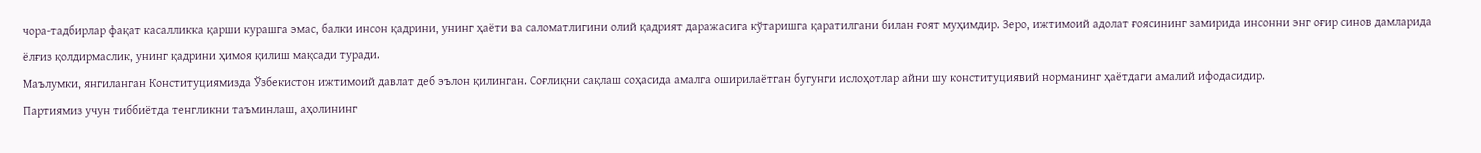чора-тадбирлар фақат касалликка қарши курашга эмас, балки инсон қадрини, унинг ҳаёти ва саломатлигини олий қадрият даражасига кўтаришга қаратилгани билан ғоят муҳимдир. Зеро, ижтимоий адолат ғоясининг замирида инсонни энг оғир синов дамларида ёлғиз қолдирмаслик, унинг қадрини ҳимоя қилиш мақсади туради.
Маълумки, янгиланган Конституциямизда Ўзбекистон ижтимоий давлат деб эълон қилинган. Соғлиқни сақлаш соҳасида амалга оширилаётган бугунги ислоҳотлар айни шу конституциявий норманинг ҳаётдаги амалий ифодасидир.
Партиямиз учун тиббиётда тенгликни таъминлаш, аҳолининг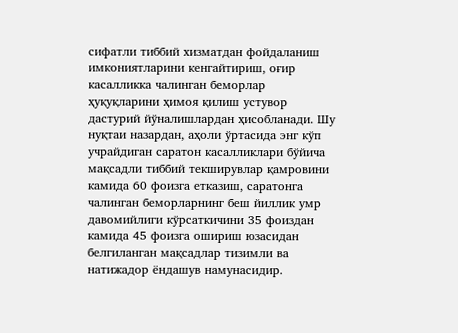сифатли тиббий хизматдан фойдаланиш имкониятларини кенгайтириш, оғир касалликка чалинган беморлар ҳуқуқларини ҳимоя қилиш устувор дастурий йўналишлардан ҳисобланади. Шу нуқтаи назардан, аҳоли ўртасида энг кўп учрайдиган саратон касалликлари бўйича мақсадли тиббий текширувлар қамровини камида 60 фоизга етказиш, саратонга чалинган беморларнинг беш йиллик умр давомийлиги кўрсаткичини 35 фоиздан камида 45 фоизга ошириш юзасидан белгиланган мақсадлар тизимли ва натижадор ёндашув намунасидир.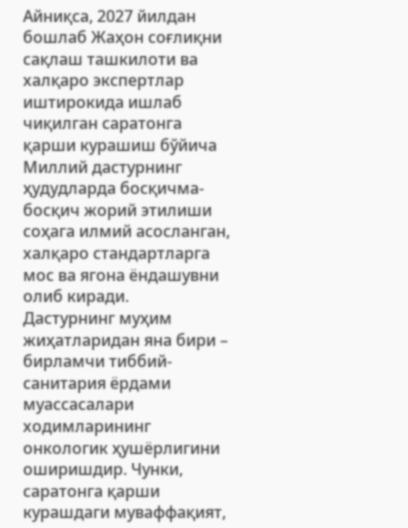Айниқса, 2027 йилдан бошлаб Жаҳон соғлиқни сақлаш ташкилоти ва халқаро экспертлар иштирокида ишлаб чиқилган саратонга қарши курашиш бўйича Миллий дастурнинг ҳудудларда босқичма-босқич жорий этилиши соҳага илмий асосланган, халқаро стандартларга мос ва ягона ёндашувни олиб киради.
Дастурнинг муҳим жиҳатларидан яна бири – бирламчи тиббий-санитария ёрдами муассасалари ходимларининг онкологик ҳушёрлигини оширишдир. Чунки, саратонга қарши курашдаги муваффақият,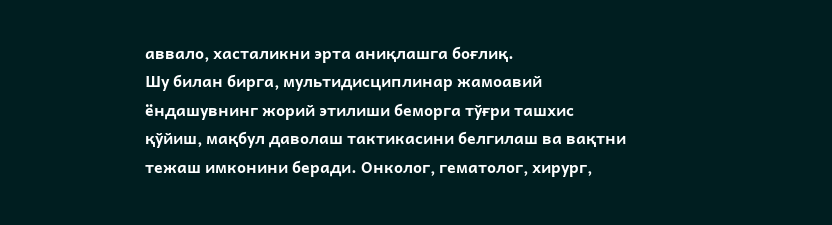аввало, хасталикни эрта аниқлашга боғлиқ.
Шу билан бирга, мультидисциплинар жамоавий ёндашувнинг жорий этилиши беморга тўғри ташхис қўйиш, мақбул даволаш тактикасини белгилаш ва вақтни тежаш имконини беради. Онколог, гематолог, хирург,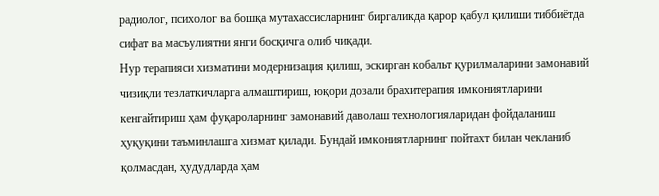радиолог, психолог ва бошқа мутахассисларнинг биргаликда қарор қабул қилиши тиббиётда сифат ва масъулиятни янги босқичга олиб чиқади.
Нур терапияси хизматини модернизация қилиш, эскирган кобальт қурилмаларини замонавий чизиқли тезлаткичларга алмаштириш, юқори дозали брахитерапия имкониятларини кенгайтириш ҳам фуқароларнинг замонавий даволаш технологияларидан фойдаланиш ҳуқуқини таъминлашга хизмат қилади. Бундай имкониятларнинг пойтахт билан чекланиб қолмасдан, ҳудудларда ҳам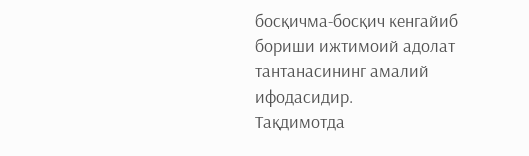босқичма-босқич кенгайиб бориши ижтимоий адолат тантанасининг амалий ифодасидир.
Тақдимотда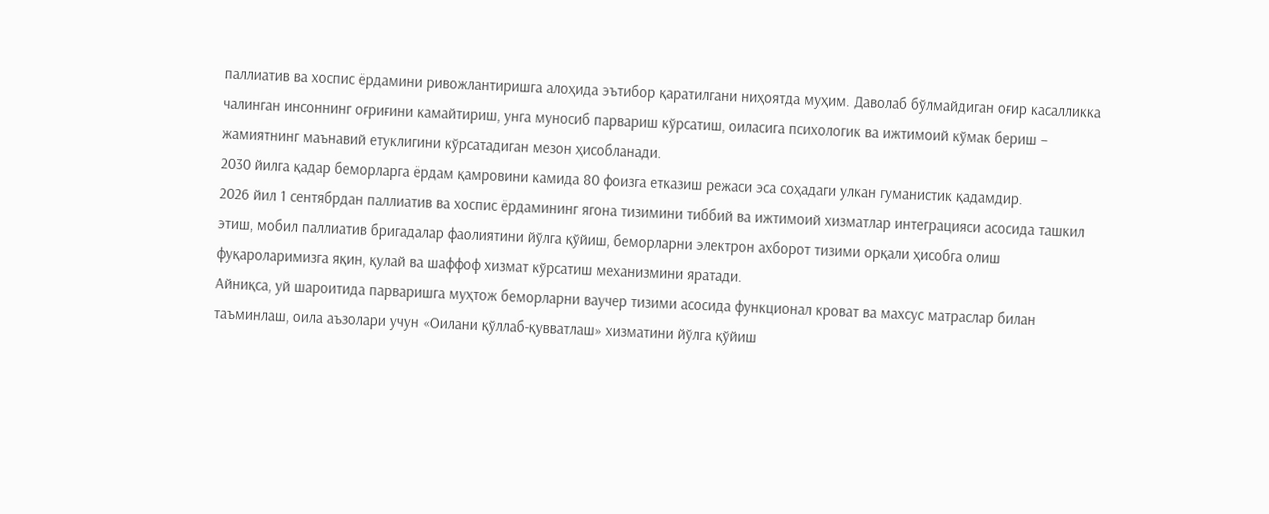паллиатив ва хоспис ёрдамини ривожлантиришга алоҳида эътибор қаратилгани ниҳоятда муҳим. Даволаб бўлмайдиган оғир касалликка чалинган инсоннинг оғриғини камайтириш, унга муносиб парвариш кўрсатиш, оиласига психологик ва ижтимоий кўмак бериш – жамиятнинг маънавий етуклигини кўрсатадиган мезон ҳисобланади.
2030 йилга қадар беморларга ёрдам қамровини камида 80 фоизга етказиш режаси эса соҳадаги улкан гуманистик қадамдир.
2026 йил 1 сентябрдан паллиатив ва хоспис ёрдамининг ягона тизимини тиббий ва ижтимоий хизматлар интеграцияси асосида ташкил этиш, мобил паллиатив бригадалар фаолиятини йўлга қўйиш, беморларни электрон ахборот тизими орқали ҳисобга олиш фуқароларимизга яқин, қулай ва шаффоф хизмат кўрсатиш механизмини яратади.
Айниқса, уй шароитида парваришга муҳтож беморларни ваучер тизими асосида функционал кроват ва махсус матраслар билан таъминлаш, оила аъзолари учун «Оилани қўллаб-қувватлаш» хизматини йўлга қўйиш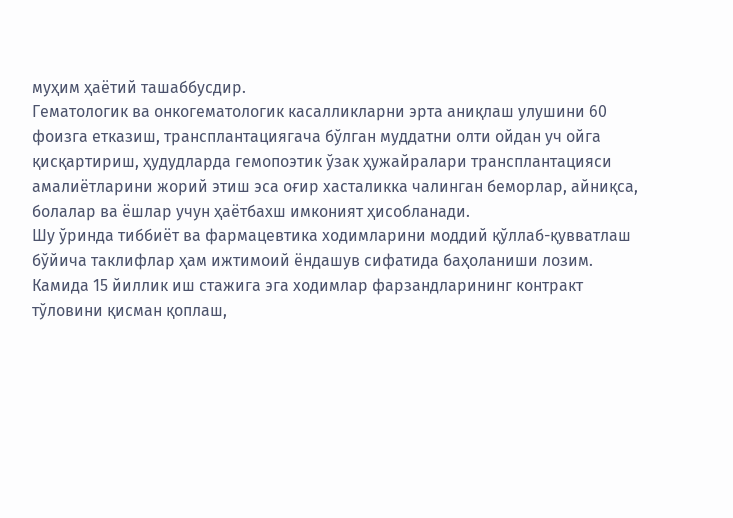муҳим ҳаётий ташаббусдир.
Гематологик ва онкогематологик касалликларни эрта аниқлаш улушини 60 фоизга етказиш, трансплантациягача бўлган муддатни олти ойдан уч ойга қисқартириш, ҳудудларда гемопоэтик ўзак ҳужайралари трансплантацияси амалиётларини жорий этиш эса оғир хасталикка чалинган беморлар, айниқса, болалар ва ёшлар учун ҳаётбахш имконият ҳисобланади.
Шу ўринда тиббиёт ва фармацевтика ходимларини моддий қўллаб-қувватлаш бўйича таклифлар ҳам ижтимоий ёндашув сифатида баҳоланиши лозим. Камида 15 йиллик иш стажига эга ходимлар фарзандларининг контракт тўловини қисман қоплаш,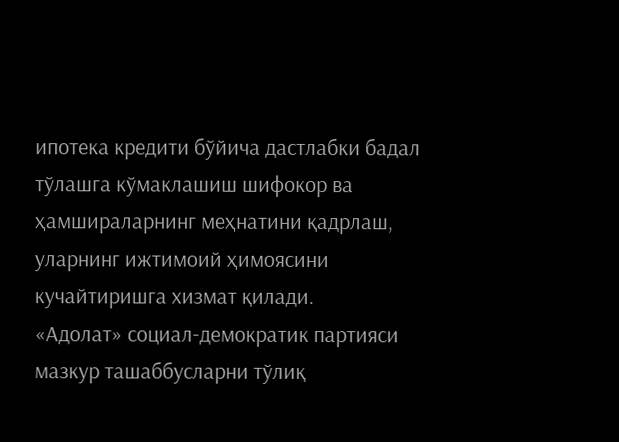ипотека кредити бўйича дастлабки бадал тўлашга кўмаклашиш шифокор ва ҳамшираларнинг меҳнатини қадрлаш, уларнинг ижтимоий ҳимоясини кучайтиришга хизмат қилади.
«Адолат» социал-демократик партияси мазкур ташаббусларни тўлиқ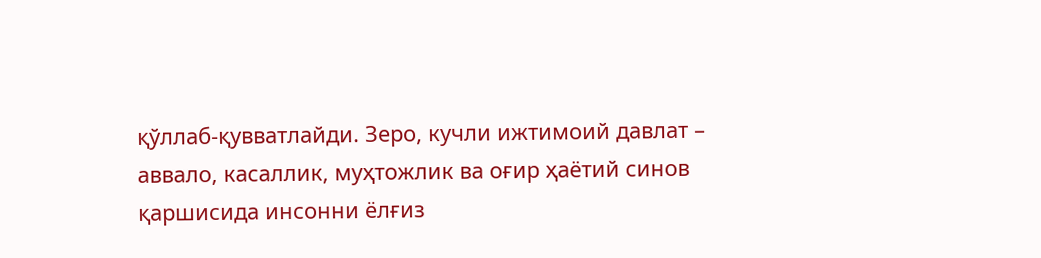қўллаб-қувватлайди. Зеро, кучли ижтимоий давлат – аввало, касаллик, муҳтожлик ва оғир ҳаётий синов қаршисида инсонни ёлғиз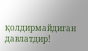қолдирмайдиган давлатдир!